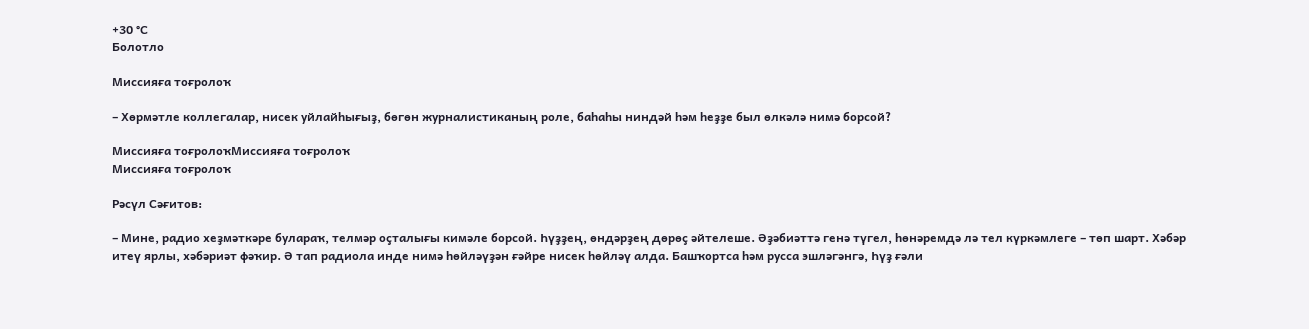+30 °С
Болотло

Миссияға тоғролоҡ

– Хөрмәтле коллегалар, нисек уйлайһығыҙ, бөгөн журналистиканың роле, баһаһы ниндәй һәм һеҙҙе был өлкәлә нимә борсой?

Миссияға тоғролоҡМиссияға тоғролоҡ
Миссияға тоғролоҡ

Рәсүл Сәғитов:

– Мине, радио хеҙмәткәре булараҡ, телмәр оҫталығы кимәле борсой. Һүҙҙең, өндәрҙең дөрөҫ әйтелеше. Әҙәбиәттә генә түгел, һөнәремдә лә тел күркәмлеге – төп шарт. Хәбәр итеү ярлы, хәбәриәт фәҡир. Ә тап радиола инде нимә һөйләүҙән ғәйре нисек һөйләү алда. Башҡортса һәм русса эшләгәнгә, Һүҙ ғәли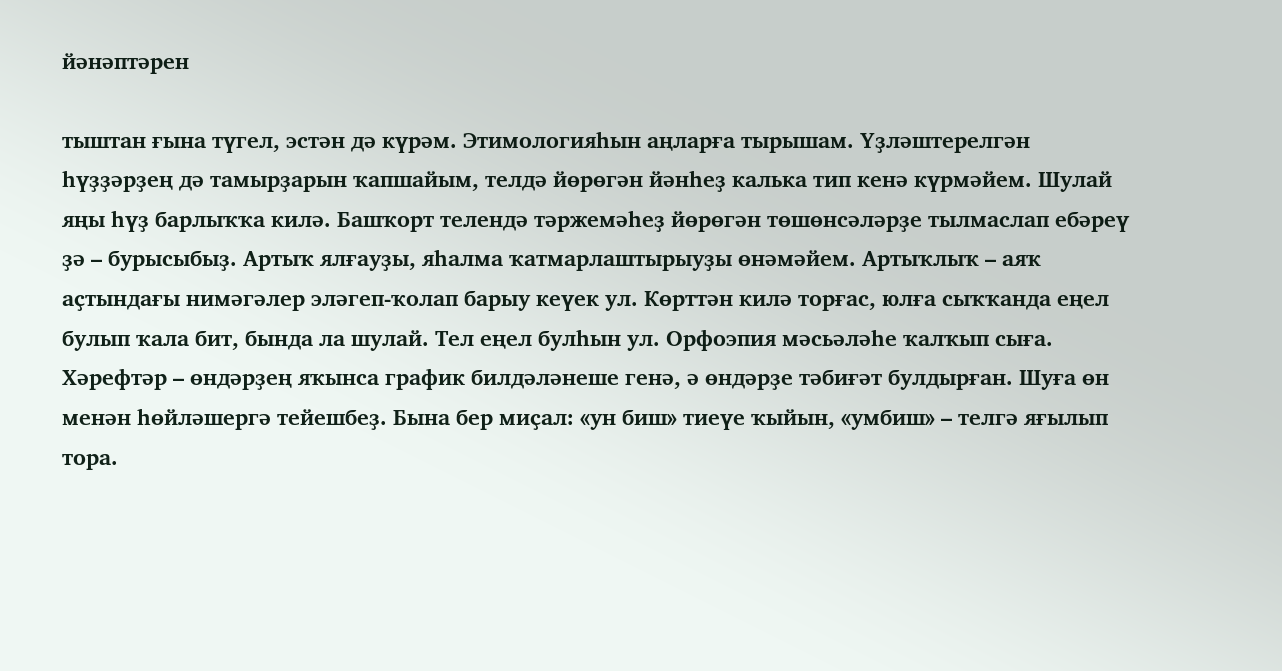йәнәптәрен

тыштан ғына түгел, эстән дә күрәм. Этимологияһын аңларға тырышам. Үҙләштерелгән һүҙҙәрҙең дә тамырҙарын ҡапшайым, телдә йөрөгән йәнһеҙ калька тип кенә күрмәйем. Шулай яңы һүҙ барлыҡҡа килә. Башҡорт телендә тәржемәһеҙ йөрөгән төшөнсәләрҙе тылмаслап ебәреү ҙә – бурысыбыҙ. Артыҡ ялғауҙы, яһалма ҡатмарлаштырыуҙы өнәмәйем. Артыҡлыҡ – аяҡ аҫтындағы нимәгәлер эләгеп-ҡолап барыу кеүек ул. Көрттән килә торғас, юлға сыҡҡанда еңел булып ҡала бит, бында ла шулай. Тел еңел булһын ул. Орфоэпия мәсьәләһе ҡалҡып сыға. Хәрефтәр – өндәрҙең яҡынса график билдәләнеше генә, ә өндәрҙе тәбиғәт булдырған. Шуға өн менән һөйләшергә тейешбеҙ. Бына бер миҫал: «ун биш» тиеүе ҡыйын, «умбиш» – телгә яғылып тора.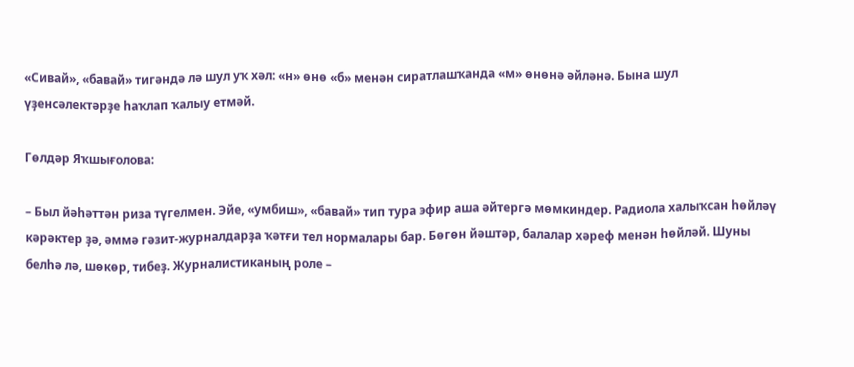«Сивай», «бавай» тигәндә лә шул уҡ хәл: «н» өнө «б» менән сиратлашҡанда «м» өнөнә әйләнә. Бына шул үҙенсәлектәрҙе һаҡлап ҡалыу етмәй.

Гөлдәр Яҡшығолова:

– Был йәһәттән риза түгелмен. Эйе, «умбиш», «бавай» тип тура эфир аша әйтергә мөмкиндер. Радиола халыҡсан һөйләү кәрәктер ҙә, әммә гәзит-журналдарҙа ҡәтғи тел нормалары бар. Бөгөн йәштәр, балалар хәреф менән һөйләй. Шуны белһә лә, шөкөр, тибеҙ. Журналистиканың роле –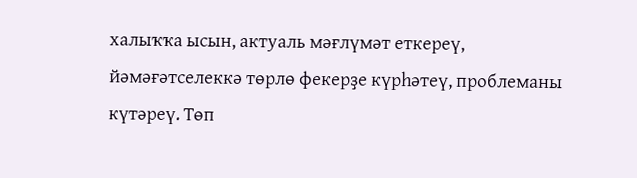халыҡҡа ысын, актуаль мәғлүмәт еткереү, йәмәғәтселеккә төрлө фекерҙе күрһәтеү, проблеманы күтәреү. Төп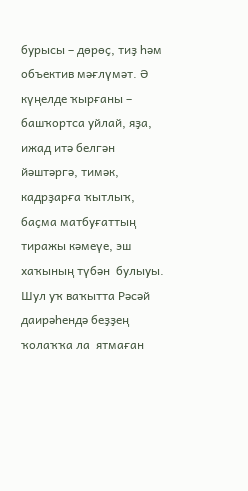бурысы – дөрөҫ, тиҙ һәм объектив мәғлүмәт. Ә күңелде ҡырғаны – башҡортса уйлай, яҙа, ижад итә белгән йәштәргә, тимәк, кадрҙарға ҡытлыҡ, баҫма матбуғаттың тиражы кәмеүе, эш хаҡының түбән  булыуы. Шул уҡ ваҡытта Рәсәй даирәһендә беҙҙең ҡолаҡҡа ла  ятмаған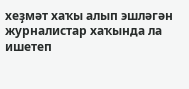хеҙмәт хаҡы алып эшләгән журналистар хаҡында ла ишетеп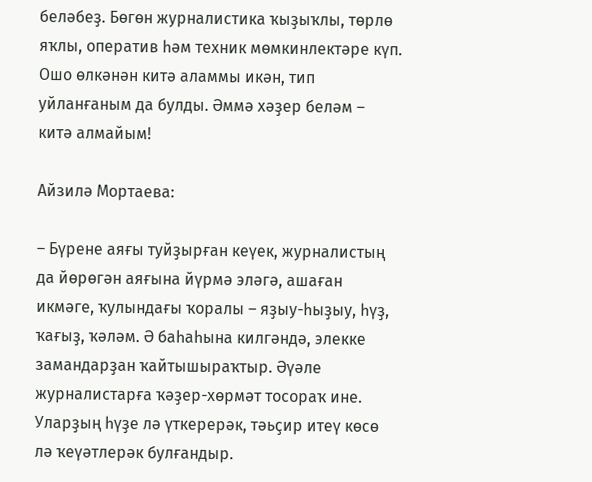беләбеҙ. Бөгөн журналистика ҡыҙыҡлы, төрлө яҡлы, оператив һәм техник мөмкинлектәре күп. Ошо өлкәнән китә аламмы икән, тип уйланғаным да булды. Әммә хәҙер беләм – китә алмайым!

Айзилә Мортаева:

– Бүрене аяғы туйҙырған кеүек, журналистың да йөрөгән аяғына йүрмә эләгә, ашаған икмәге, ҡулындағы ҡоралы – яҙыу-һыҙыу, һүҙ, ҡағыҙ, ҡәләм. Ә баһаһына килгәндә, элекке замандарҙан ҡайтышыраҡтыр. Әүәле журналистарға ҡәҙер-хөрмәт тосораҡ ине. Уларҙың һүҙе лә үткерерәк, тәьҫир итеү көсө лә ҡеүәтлерәк булғандыр.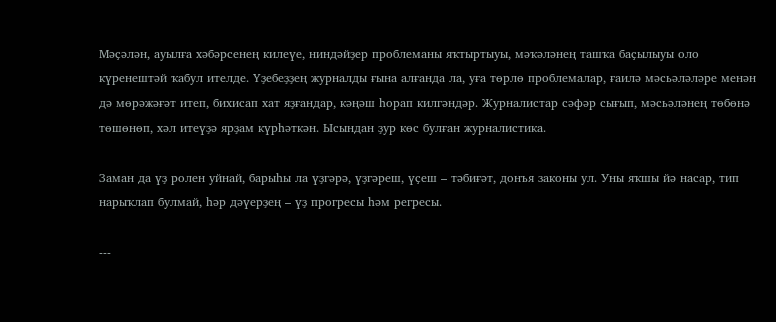Мәҫәлән, ауылға хәбәрсенең килеүе, ниндәйҙер проблеманы яҡтыртыуы, мәҡәләнең ташҡа баҫылыуы оло күренештәй ҡабул ителде. Үҙебеҙҙең журналды ғына алғанда ла, уға төрлө проблемалар, ғаилә мәсьәләләре менән дә мөрәжәғәт итеп, бихисап хат яҙғандар, кәңәш һорап килгәндәр. Журналистар сәфәр сығып, мәсьәләнең төбөнә төшөнөп, хәл итеүҙә ярҙам күрһәткән. Ысындан ҙур көс булған журналистика.

Заман да үҙ ролен уйнай, барыһы ла үҙгәрә, үҙгәреш, үҫеш – тәбиғәт, донъя законы ул. Уны яҡшы йә насар, тип нарыҡлап булмай, һәр дәүерҙең – үҙ прогресы һәм регресы.

---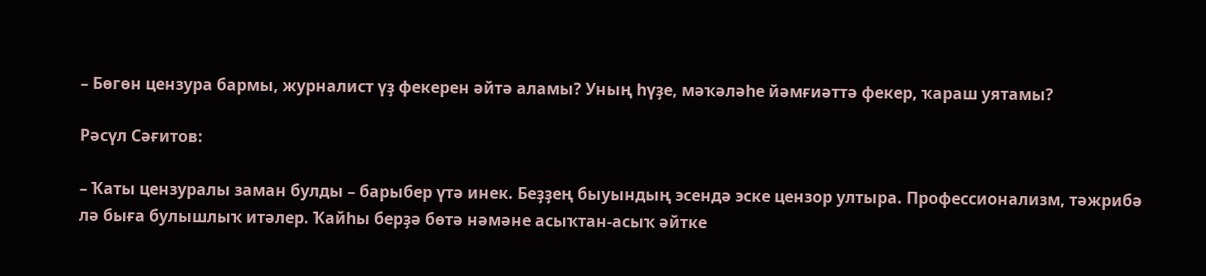– Бөгөн цензура бармы, журналист үҙ фекерен әйтә аламы? Уның һүҙе, мәҡәләһе йәмғиәттә фекер, ҡараш уятамы?

Рәсүл Сәғитов:

– Ҡаты цензуралы заман булды – барыбер үтә инек. Беҙҙең быуындың эсендә эске цензор ултыра. Профессионализм, тәжрибә лә быға булышлыҡ итәлер. Ҡайһы берҙә бөтә нәмәне асыҡтан-асыҡ әйтке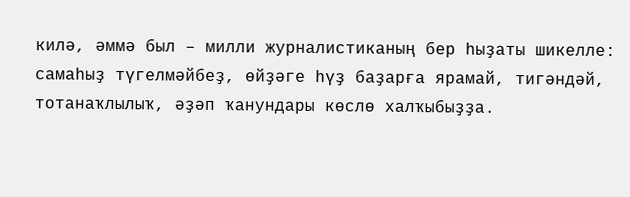килә, әммә был – милли журналистиканың бер һыҙаты шикелле: самаһыҙ түгелмәйбеҙ, өйҙәге һүҙ баҙарға ярамай, тигәндәй, тотанаҡлылыҡ, әҙәп ҡанундары көслө халҡыбыҙҙа.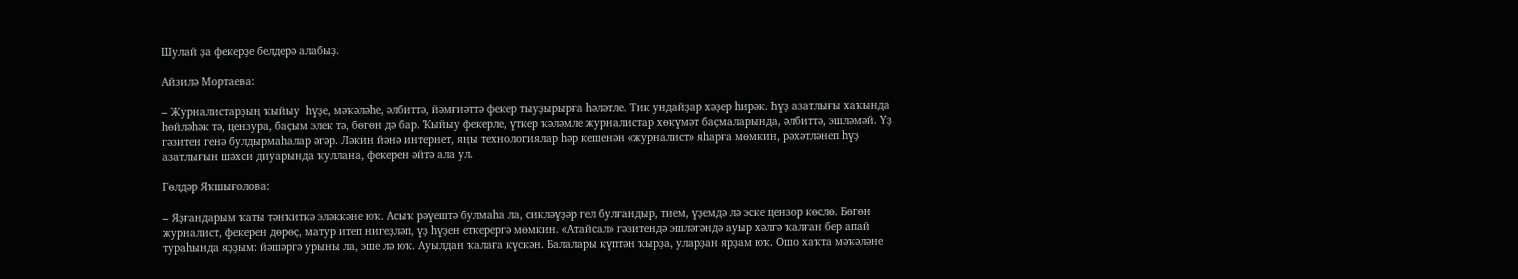Шулай ҙа фекерҙе белдерә алабыҙ.

Айзилә Мортаева:

– Журналистарҙың ҡыйыу  һүҙе, мәҡәләһе, әлбиттә, йәмғиәттә фекер тыуҙырырға һәләтле. Тик ундайҙар хәҙер һирәк. Һүҙ азатлығы хаҡында һөйләһәк тә, цензура, баҫым элек тә, бөгөн дә бар. Ҡыйыу фекерле, үткер ҡәләмле журналистар хөкүмәт баҫмаларында, әлбиттә, эшләмәй. Үҙ гәзитен генә булдырмаһалар әгәр. Ләкин йәнә интернет, яңы технологиялар һәр кешенән «журналист» яһарға мөмкин, рәхәтләнеп һүҙ азатлығын шәхси диуарында ҡуллана, фекерен әйтә ала ул.

Гөлдәр Яҡшығолова:

– Яҙғандарым ҡаты тәнҡиткә эләккәне юҡ. Асыҡ рәүештә булмаһа ла, сикләүҙәр гел булғандыр, тием, үҙемдә лә эске цензор көслө. Бөгөн журналист, фекерен дөрөҫ, матур итеп нигеҙләп, үҙ һүҙен еткерергә мөмкин. «Атайсал» гәзитендә эшләгәндә ауыр хәлгә ҡалған бер апай тураһында яҙҙым: йәшәргә урыны ла, эше лә юҡ. Ауылдан ҡалаға күскән. Балалары күптән ҡырҙа, уларҙан ярҙам юҡ. Ошо хаҡта мәҡәләне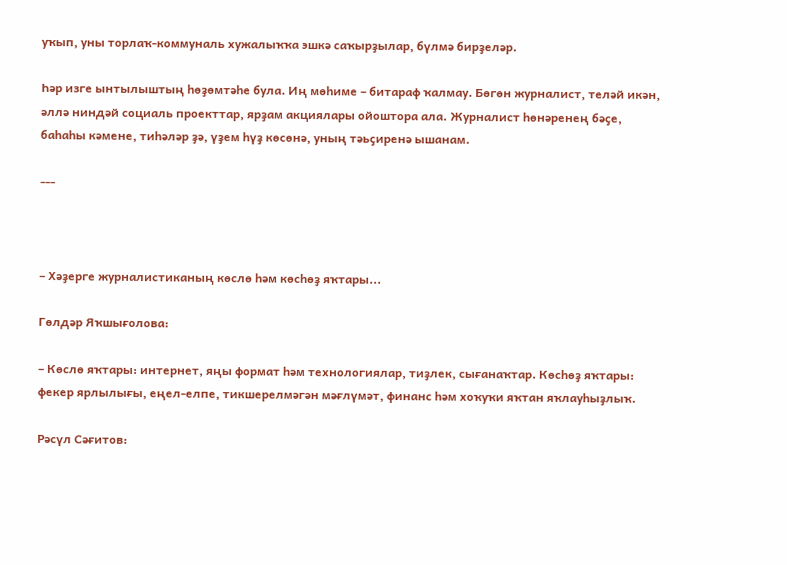уҡып, уны торлаҡ-коммуналь хужалыҡҡа эшкә саҡырҙылар, бүлмә бирҙеләр.

Һәр изге ынтылыштың һөҙөмтәһе була. Иң мөһиме – битараф ҡалмау. Бөгөн журналист, теләй икән, әллә ниндәй социаль проекттар, ярҙам акциялары ойоштора ала. Журналист һөнәренең бәҫе, баһаһы кәмене, тиһәләр ҙә, үҙем һүҙ көсөнә, уның тәьҫиренә ышанам.

---



– Хәҙерге журналистиканың көслө һәм көсһөҙ яҡтары...

Гөлдәр Яҡшығолова:

– Көслө яҡтары: интернет, яңы формат һәм технологиялар, тиҙлек, сығанаҡтар. Көсһөҙ яҡтары: фекер ярлылығы, еңел-елпе, тикшерелмәгән мәғлүмәт, финанс һәм хоҡуҡи яҡтан яҡлауһыҙлыҡ.

Рәсүл Сәғитов: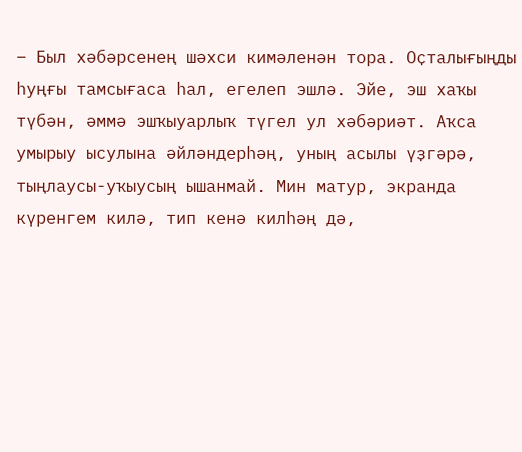– Был хәбәрсенең шәхси кимәленән тора. Оҫталығыңды һуңғы тамсығаса һал, егелеп эшлә. Эйе, эш хаҡы түбән, әммә эшҡыуарлыҡ түгел ул хәбәриәт. Аҡса умырыу ысулына әйләндерһәң, уның асылы үҙгәрә, тыңлаусы-уҡыусың ышанмай. Мин матур, экранда күренгем килә, тип кенә килһәң дә,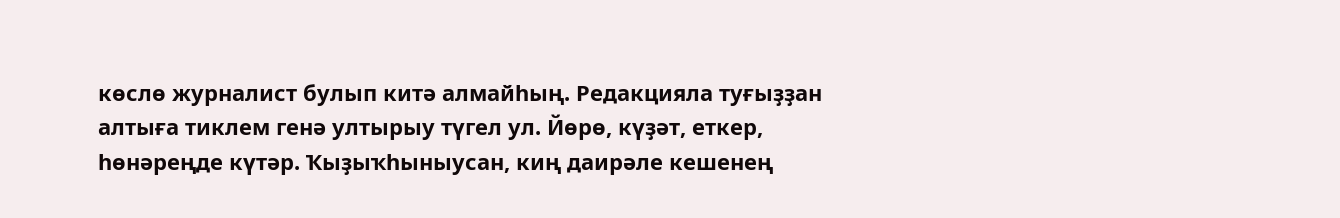көслө журналист булып китә алмайһың. Редакцияла туғыҙҙан алтыға тиклем генә ултырыу түгел ул. Йөрө, күҙәт, еткер, һөнәреңде күтәр. Ҡыҙыҡһыныусан, киң даирәле кешенең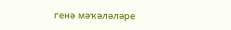генә мәҡәләләре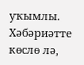уҡымлы. Хәбәриәтте көслө лә,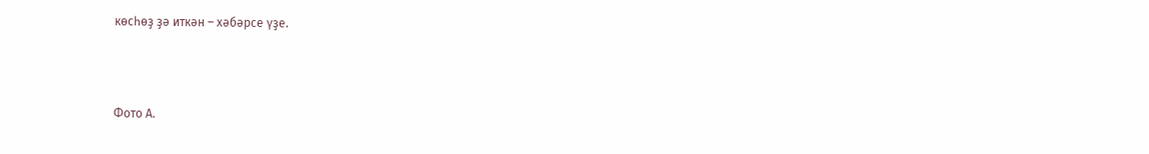көсһөҙ ҙә иткән – хәбәрсе үҙе.



Фото А.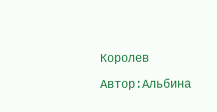Королев

Автор:Альбина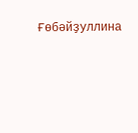Ғөбәйҙуллина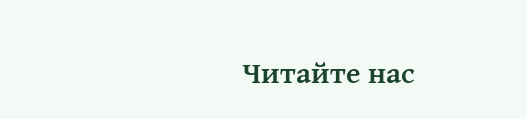Читайте нас